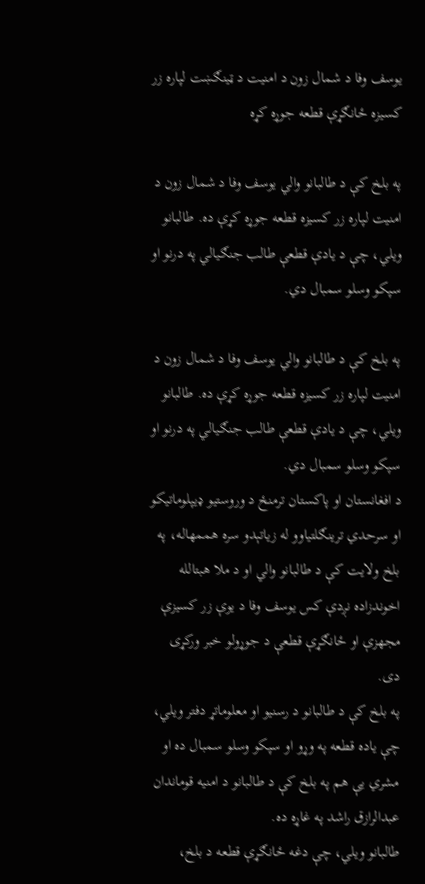یوسف وفا د شمال زون د امنیت د ټینګښت لپاره زر کسیزه ځانګړې قطعه جوړه کړه

په بلخ کې د طالبانو والي یوسف وفا د شمال زون د امنیت لپاره زر کسیزه قطعه جوړه کړې ده. طالبانو ویلي، چې د یادې قطعې طالب جنګیالي په درنو او سپکو وسلو سمبال دي.

په بلخ کې د طالبانو والي یوسف وفا د شمال زون د امنیت لپاره زر کسیزه قطعه جوړه کړې ده. طالبانو ویلي، چې د یادې قطعې طالب جنګیالي په درنو او سپکو وسلو سمبال دي.
د افغانستان او پاکستان ترمنځ د وروستیو ډیپلوماتیکو او سرحدي ترینګلتیاوو له زیاتېدو سره هممهاله، په بلخ ولایت کې د طالبانو والي او د ملا هبتالله اخوندزاده نږدې کس یوسف وفا د یوې زر کسیزې مجهزې او ځانګړې قطعې د جوړولو خبر ورکړی دی.
په بلخ کې د طالبانو د رسنیو او معلوماتړ دفتر ویلي، چې یاده قطعه په وړو او سپکو وسلو سمبال ده او مشري یې هم په بلخ کې د طالبانو د امنیه قوماندان عبدالرازق راشد په غاړه ده.
طالبانو ویلي، چې دغه ځانګړې قطعه د بلخ،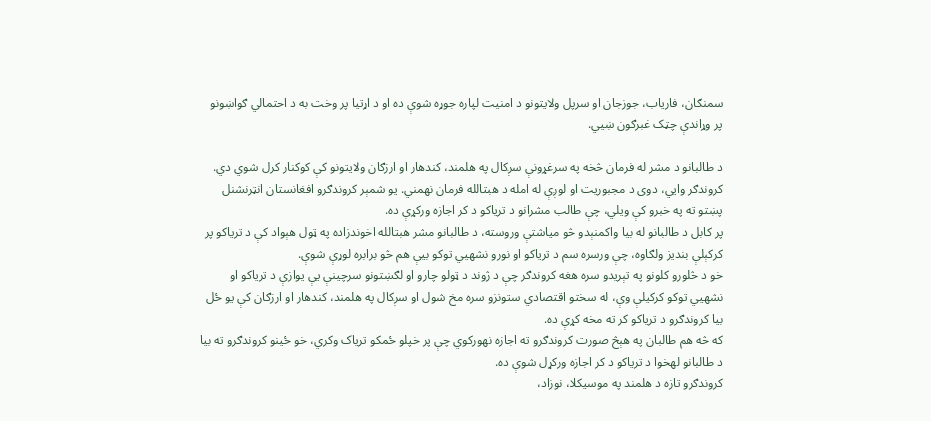سمنګان، فاریاب، جوزجان او سرپل ولایتونو د امنیت لپاره جوړه شوې ده او د اړتیا پر وخت به د احتمالي ګواښونو پر وړاندې چټک غبرګون ښيي.

د طالبانو د مشر له فرمان څخه په سرغړونې سږکال په هلمند، کندهار او ارزګان ولایتونو کې کوکنار کرل شوي دي. کروندګر وايي، دوی د مجبوریت او لوږې له امله د هبتالله فرمان نهمني. یو شمېر کروندګرو افغانستان انټرنشنل پښتو ته په خبرو کې ویلي، چې طالب مشرانو د تریاکو د کر اجازه ورکړې ده.
پر کابل د طالبانو له بیا واکمنېدو څو میاشتې وروسته، د طالبانو مشر هبتالله اخوندزاده په ټول هېواد کې د تریاکو پر کرکېلې بندیز ولګاوه، چې ورسره سم د تریاکو او نورو نشهیي توکو بیې هم څو برابره لوړې شوې.
خو د څلورو کلونو په تېریدو سره هغه کروندګر چې د ژوند د ټولو چارو او لګښتونو سرچینې یې یوازې د تریاکو او نشهیي توکو کرکيلې وې، له سختو اقتصادي ستونزو سره مخ شول او سږکال په هلمند، کندهار او ارزګان کې یو ځل بیا کروندګرو د تریاکو کر ته مخه کړې ده.
که څه هم طالبان په هېڅ صورت کروندګرو ته اجازه نهورکوي چې پر خپلو ځمکو تریاک وکري، خو ځینو کروندګرو ته بیا د طالبانو لهخوا د تریاکو د کر اجازه ورکړل شوې ده.
کروندګرو تازه د هلمند په موسیکلا، نوزاد،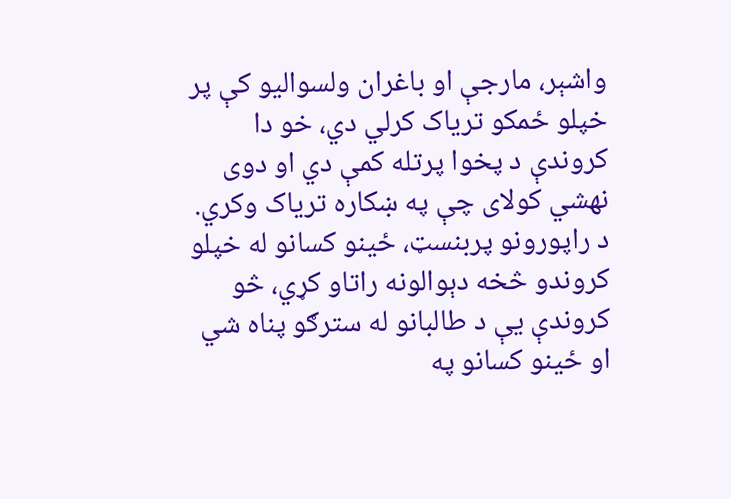واشېر، مارجې او باغران ولسوالیو کې پر خپلو ځمکو تریاک کرلي دي، خو دا کروندې د پخوا پرتله کمې دي او دوی نهشي کولای چې په ښکاره تریاک وکري.
د راپورونو پربنسټ، ځینو کسانو له خپلو کروندو څخه دېوالونه راتاو کړي، څو کروندې یې د طالبانو له سترګو پناه شي او ځینو کسانو په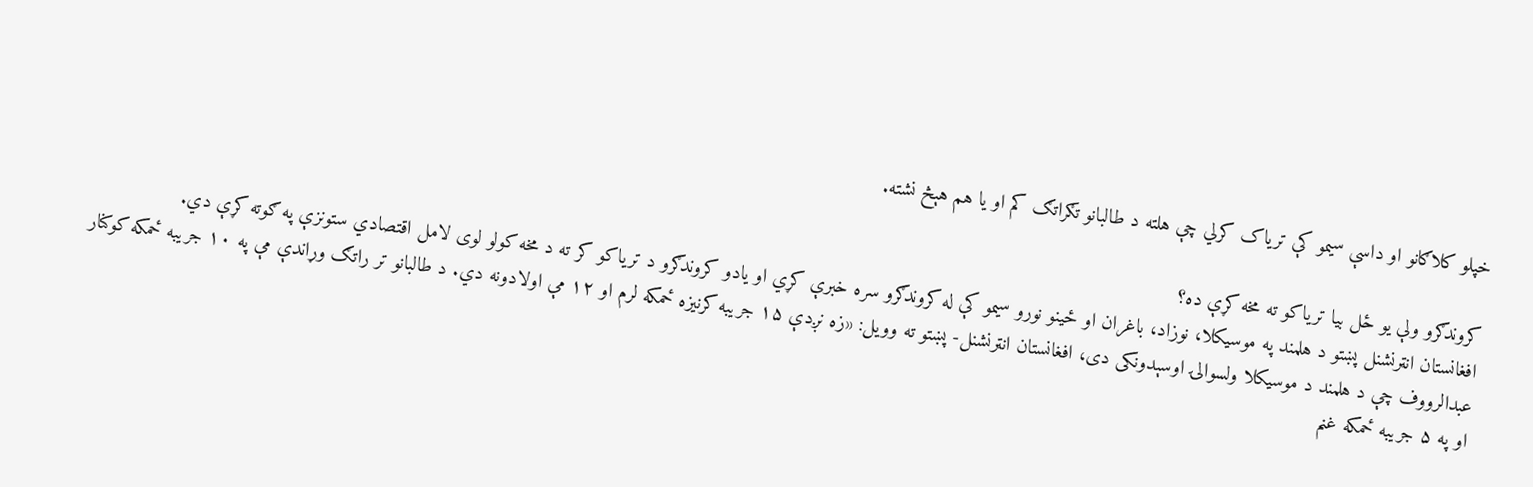خپلو کلاګانو او داسې سیمو کې تریاک کرلي چې هلته د طالبانو تګراتګ کم او یا هم هېڅ نشته.

کروندګرو ولې یو ځل بیا تریاکو ته مخه کړې ده؟
افغانستان انټرنشنل پښتو د هلمند په موسیکلا، نوزاد، باغران او ځینو نورو سیمو کې له کروندګرو سره خبرې کړي او یادو کروندګرو د تریاکو کر ته د مخه کولو لوی لامل اقتصادي ستونزې په ګوته کړې دي.
عبدالرووف چې د هلمند د موسیکلا ولسوالۍ اوسېدونکی دی، افغانستان انټرنشنل- پښتو ته وویل: «زه نږدې ۱۵ جریبه کرنیزه ځمکه لرم او ۱۲ مې اولادونه دي. د طالبانو تر راتګ وړاندې مې په ۱۰ جریبه ځمکه کوکنار او په ۵ جریبه ځمکه غنم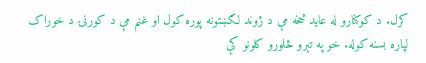کرل. د کوکنارو له عاید څخه مې د ژوند لګښتونه پوره کول او غنم مې د کورنۍ د خوراک لپاره بسنه کوله. خو په تېرو څلورو کلونو کې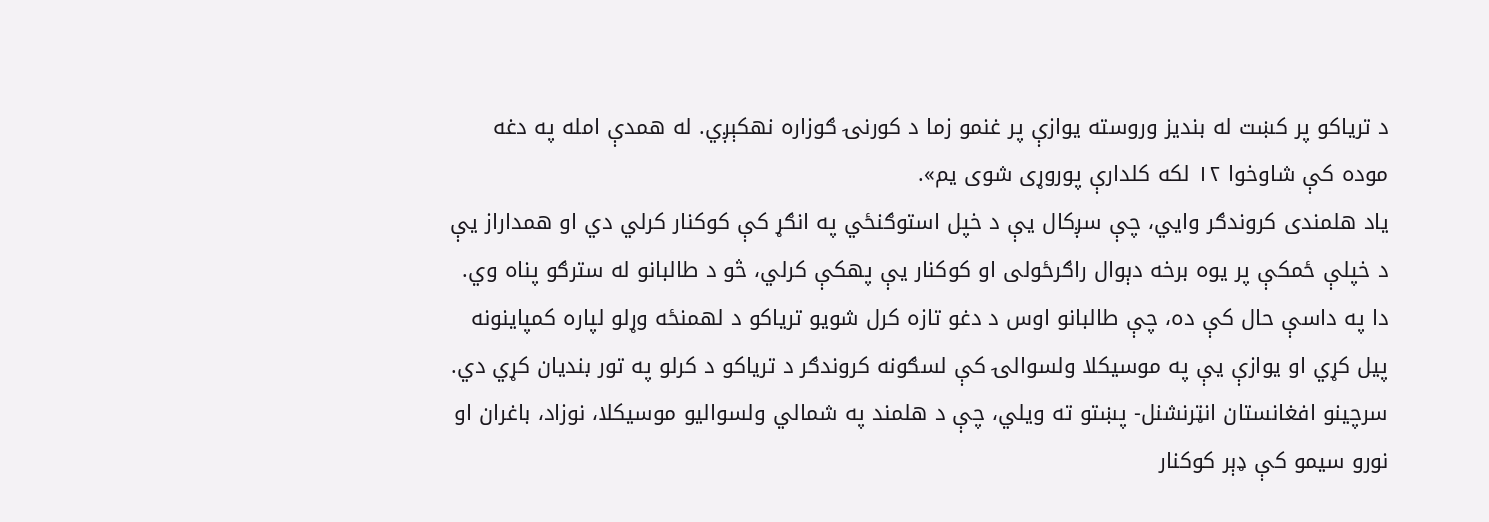د تریاکو پر کښت له بندیز وروسته یوازې پر غنمو زما د کورنۍ ګوزاره نهکېږي. له همدې امله په دغه موده کې شاوخوا ۱۲ لکه کلدارې پوروړی شوی یم».
یاد هلمندی کروندګر وايي، چې سږکال یې د خپل استوګنځي په انګړ کې کوکنار کرلي دي او همداراز یې د خپلې ځمکې پر یوه برخه دېوال راګرځولی او کوکنار یې پهکې کرلي، څو د طالبانو له سترګو پناه وي.
دا په داسې حال کې ده، چې طالبانو اوس د دغو تازه کرل شویو تریاکو د لهمنځه وړلو لپاره کمپاینونه پیل کړي او یوازې یې په موسیکلا ولسوالۍ کې لسګونه کروندګر د تریاکو د کرلو په تور بندیان کړي دي.
سرچینو افغانستان انټرنشنل- پښتو ته ویلي، چې د هلمند په شمالي ولسوالیو موسیکلا، نوزاد، باغران او نورو سیمو کې ډېر کوکنار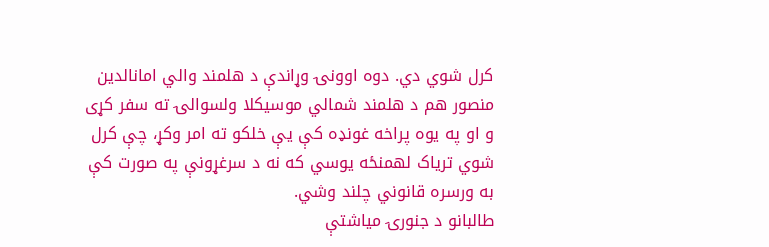کرل شوي دي. دوه اوونۍ وړاندې د هلمند والي امانالدین منصور هم د هلمند شمالي موسیکلا ولسوالۍ ته سفر کړی و او په یوه پراخه غونډه کې یې خلکو ته امر وکړ، چې کرل شوي تریاک لهمنځه یوسي که نه د سرغړونې په صورت کې به ورسره قانوني چلند وشي.
طالبانو د جنورۍ میاشتې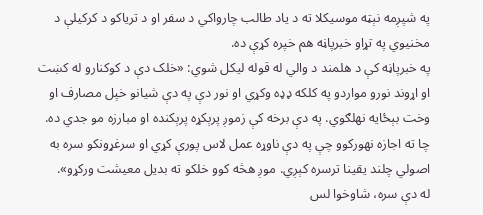په شپږمه نېټه موسیکلا ته د یاد طالب چارواکي د سفر او د تریاکو د کرکیلې د مخنیوي په تړاو خبرپاڼه هم خپره کړې ده.
په خبرپاڼه کې د هلمند د والي له قوله لیکل شوي: «خلک دې د کوکنارو له کښت او اړوند نورو مواردو په کلکه ډډه وکړي او نور دې په دې شیانو خپل مصارف او وخت بېځایه نهلګوي. په دې برخه کې زموږ پرېکړه پرېکنده او مبارزه مو جدي ده. چا ته اجازه نهورکوو چې په دې ناوړه عمل لاس پورې کړي او سرغړونکو سره به اصولي چلند یقینا ترسره کېږي. موږ هڅه کوو خلکو ته بدیل معیشت ورکړو».
له دې سره، شاوخوا لس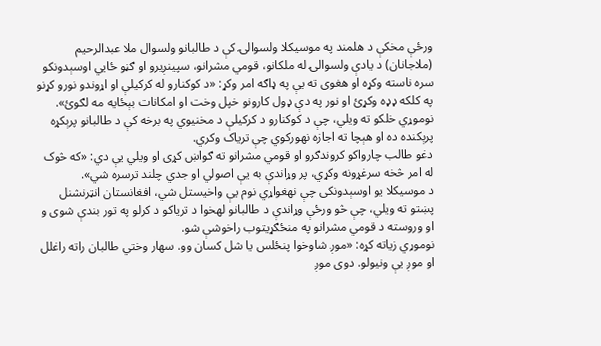ورځې مخکې د هلمند په موسیکلا ولسوالۍ کې د طالبانو ولسوال ملا عبدالرحیم (ملاجانان) د یادې ولسوالۍ له ملکانو، قومي مشرانو، سپینږیرو او ګڼو ځايي اوسېدونکو سره ناسته وکړه او هغوی ته یې په ډاګه امر وکړ: «د کوکنارو له کرکیلې او اړوندو نورو کړنو په کلکه ډډه وکړئ او نور په دې ډول کارونو خپل وخت او امکانات بېځایه مه لګوئ».
نوموړي خلکو ته ویلي، چې د کوکنارو د کرکیلې د مخنیوي په برخه کې د طالبانو پرېکړه پرېکنده ده او هېچا ته اجازه نهورکوي چې تریاک وکري.
دغو طالب چارواکو کروندګرو او قومي مشرانو ته ګواښ کړی او ویلي یې دي: «که څوک له امر څخه سرغړونه وکړي، پر وړاندې به یې اصولي او جدي چلند ترسره شي».
د موسیکلا یو اوسېدونکی چې نهغواړي نوم یې واخیستل شي، افغانستان انټرنشنل پښتو ته ویلي، چې څو ورځې وړاندې د طالبانو لهخوا د تریاکو د کرلو په تور بندې شوی و او وروسته د قومي مشرانو په منځګړیتوب راخوشې شو.
نوموړي زیاته کړه: «موږ شاوخوا پنځلس یا شل کسان وو. سهار وختي طالبان راته راغلل او موږ یې ونیولو. دوی موږ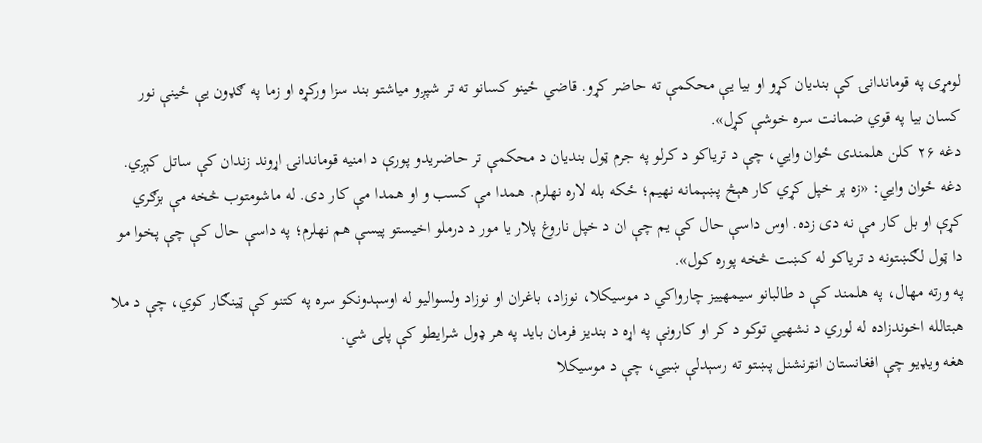لومړی په قوماندانۍ کې بندیان کړو او بیا یې محکمې ته حاضر کړو. قاضي ځینو کسانو ته تر شپږو میاشتو بند سزا ورکړه او زما په ګډون یې ځینې نور کسان بیا په قوي ضمانت سره خوشې کړل».
دغه ۲۶ کلن هلمندی ځوان وايي، چې د تریاکو د کرلو په جرم ټول بندیان د محکمې تر حاضریدو پورې د امنیه قوماندانۍ اړوند زندان کې ساتل کېږي.
دغه ځوان وايي: «زه پر خپل کړي کار هېڅ پښېمانه نهیم؛ ځکه بله لاره نهلرم. همدا مې کسب و او همدا مې کار دی. له ماشومتوب څخه مې بزګري کړې او بل کار مې نه دی زده. اوس داسې حال کې یم چې ان د خپل ناروغ پلار یا مور د درملو اخیستو پیسې هم نهلرم؛ په داسې حال کې چې پخوا مو دا ټول لګښتونه د تریاکو له کښت څخه پوره کول».
په ورته مهال، په هلمند کې د طالبانو سیمهییز چارواکي د موسیکلا، نوزاد، باغران او نوزاد ولسوالیو له اوسېدونکو سره په کتنو کې ټینګار کوي، چې د ملا هبتالله اخوندزاده له لوري د نشهيي توکو د کر او کارونې په اړه د بندیز فرمان باید په هر ډول شرایطو کې پلی شي.
هغه ویډیو چې افغانستان انټرنشنل پښتو ته رسېدلې ښيي، چې د موسیکلا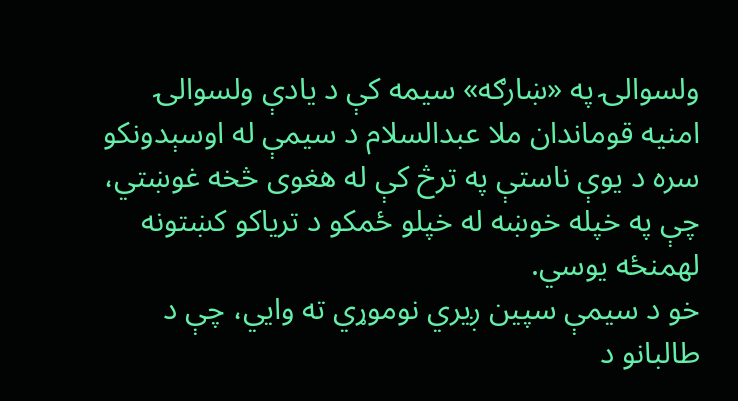ولسوالۍ په «ښارګه» سیمه کې د یادې ولسوالۍ امنیه قوماندان ملا عبدالسلام د سیمې له اوسېدونکو سره د یوې ناستې په ترڅ کې له هغوی څخه غوښتي، چې په خپله خوښه له خپلو ځمکو د تریاکو کښتونه لهمنځه یوسي.
خو د سیمې سپین ږیري نوموړي ته وايي، چې د طالبانو د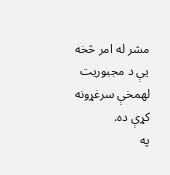مشر له امر څخه یې د مجبوریت لهمخې سرغړونه کړې ده.
په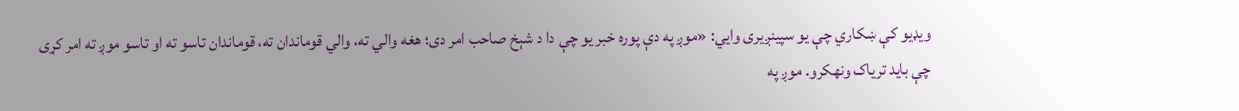ویډیو کې ښکاري چې یو سپینږیری وايي: «موږ په دې پوره خبر یو چې دا د شېخ صاحب امر دی؛ هغه والي ته، والي قوماندان ته، قوماندان تاسو ته او تاسو موږ ته امر کړی چې باید تریاک ونهکرو. موږ په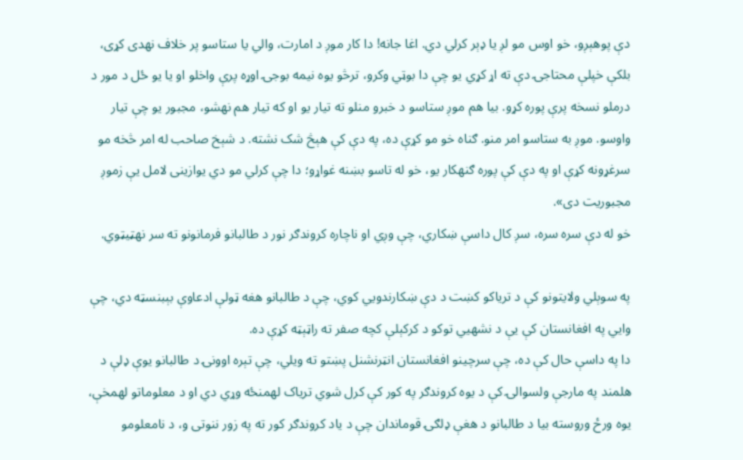دې پوهېږو، خو اوس مو لږ یا ډېر کرلي دي. اغا جانه! دا کار موږ د امارت، والي یا ستاسو پر خلاف نهدی کړی، بلکې خپلې محتاجۍ دې ته اړ کړي یو چې دا بوټي وکرو، ترڅو یوه نیمه بوجۍ اوړه پرې واخلو او یا یو ځل د مور د درملو نسخه پرې پوره کړو. بیا هم موږ ستاسو د خبرو منلو ته تیار یو او که تیار هم نهشو، مجبور یو چې تیار واوسو. موږ به ستاسو امر منو. ګناه خو مو کړې ده، په دې کې هېڅ شک نشته. د شېخ صاحب له امر څخه مو سرغړونه کړې او په دې کې پوره ګنهکار یو، خو له تاسو بښنه غواړو؛ دا چې کرلي مو دي یوازینی لامل یې زموږ مجبوریت دی».
خو له دې سره سره، سږ کال داسې ښکاري، چې وږي او ناچاره کروندګر نور د طالبانو فرمانونو ته سر نهټیټوي.

په سوېلي ولایتونو کې د تریاکو کښت د دې ښکارندويي کوي، چې د طالبانو هغه ټولې ادعاوې بېبنسټه دي، چې وايي په افغانستان کې یې د نشهيي توکو د کرکېلې کچه صفر ته راټېټه کړې ده.
دا په داسې حال کې ده، چې سرچینو افغانستان انټرنشنل پښتو ته ویلي، چې تېره اوونۍ د طالبانو یوې ډلې د هلمند په مارجې ولسوالۍ کې د یوه کروندګر په کور کې کرل شوي تریاک لهمنځه وړي دي او د معلوماتو لهمخې، یوه ورځ وروسته بیا د طالبانو د هغې ډلګۍ قوماندان چې د یاد کروندګر کور ته په زور ننوتی و، د نامعلومو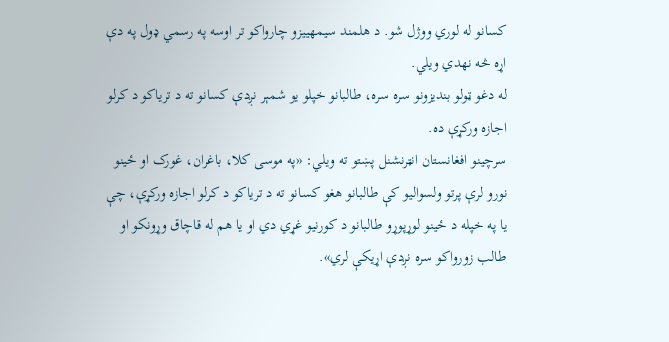کسانو له لوري ووژل شو. د هلمند سیمهییزو چارواکو تر اوسه په رسمي ډول په دې اړه څه نهدي ویلي.
له دغو ټولو بندیزونو سره سره، طالبانو خپلو یو شمېر نږدې کسانو ته د تریاکو د کرلو اجازه ورکړې ده.
سرچینو افغانستان انټرنشنل پښتو ته ویلي: «په موسی کلا، باغران، غورک او ځینو نورو لرې پرتو ولسوالیو کې طالبانو هغو کسانو ته د تریاکو د کرلو اجازه ورکړې، چې یا په خپله د ځینو لوړپوړو طالبانو د کورنیو غړي دي او یا هم له قاچاق وړونکو او طالب زورواکو سره نږدې اړیکې لري».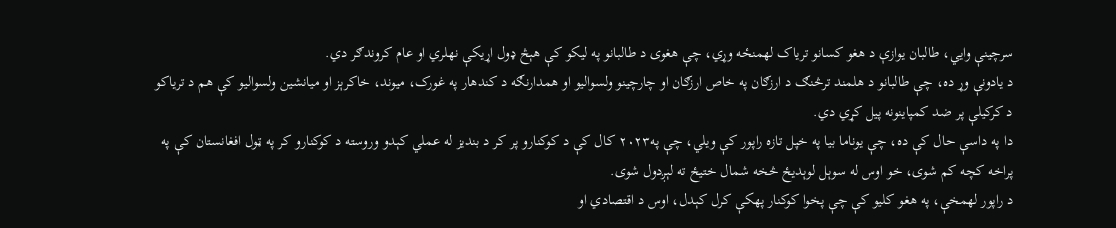سرچینې وايي، طالبان یوازې د هغو کسانو تریاک لهمنځه وړي، چې هغوی د طالبانو په لیکو کې هېڅ ډول اړیکې نهلري او عام کروندګر دي.
د یادونې وړ ده، چې طالبانو د هلمند ترڅنګ د ارزګان په خاص ارزګان او چارچینو ولسوالیو او همدارنګه د کندهار په غورک، میوند، خاکرېز او میانشین ولسوالیو کې هم د تریاکو د کرکیلې پر ضد کمپاینونه پیل کړي دي.
دا په داسې حال کې ده، چې یوناما بیا په خپل تازه راپور کې ویلي، چې په۲۰۲۳ کال کې د کوکنارو پر کر د بندیز له عملي کېدو وروسته د کوکنارو کر په ټول افغانستان کې په پراخه کچه کم شوی، خو اوس له سوېل لوېدیځ څخه شمال ختیځ ته لېږدول شوی.
د راپور لهمخې، په هغو کلیو کې چې پخوا کوکنار پهکې کرل کېدل، اوس د اقتصادي او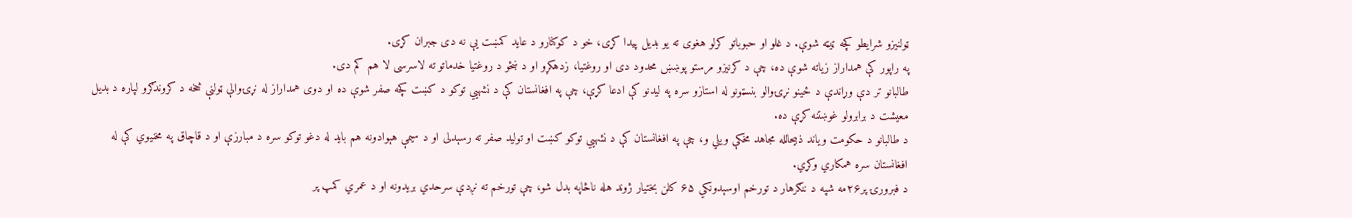ټولنیزو شرایطو کچه ټیټه شوې. د غلو او حبوباتو کرلو هغوی ته یو بدیل پیدا کړی، خو د کوکنارو د عاید کمښت یې نه دی جبران کړی.
په راپور کې همداراز زیاته شوې ده، چې د کرنیزو مرستو پوښښ محدود دی او روغتیا، زدهکړو او د ښځو د روغتیا خدماتو ته لاسرسی لا هم کم دی.
طالبانو تر دې وړاندې د ځینو نړۍوالو بنسټونو له استازو سره په لیدنو کې ادعا کړې، چې په افغانستان کې د نشهيي توکو د کښت کچه صفر شوې ده او دوی همداراز له نړۍوالې ټولنې څخه د کروندګرو لپاره د بدیل معیشت د برابرولو غوښتنه کړې ده.
د طالبانو د حکومت ویاند ذبیحالله مجاهد مخکې ویلي و، چې په افغانستان کې د نشهيي توکو کښت او تولید صفر ته رسېدلی او د سیمې هېوادونه هم باید له دغو توکو سره د مبارزې او د قاچاق په مخنیوي کې له افغانستان سره همکاري وکړي.
د فبرورۍ پر۲۶مه شپه د ننګرهار د تورخم اوسېدونکي ۶۵ کلن بختیار ژوند هله ناڅاپه بدل شو، چې تورخم ته نږدې سرحدي بریدونه او د عمري کمپ پر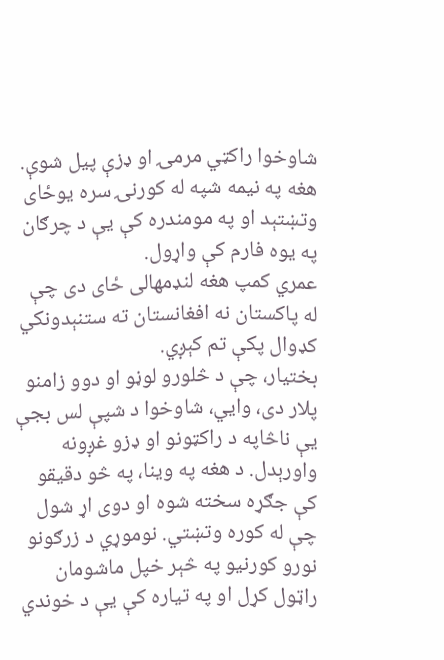شاوخوا راکټي مرمۍ او ډزې پیل شوې. هغه په نیمه شپه له کورنۍ سره یوځای وتښتېد او په مومندره کې یې د چرګان په یوه فارم کې واړول.
عمري کمپ هغه لنډمهالی ځای دی چې له پاکستان نه افغانستان ته ستنېدونکي کډوال پکې تم کېږي.
بختیار، چې د څلورو لوڼو او دوو زامنو پلار دی، وايي، شاوخوا د شپې لس بجې یې ناڅاپه د راکټونو او ډزو غږونه واورېدل. د هغه په وینا، په څو دقیقو کې جګړه سخته شوه او دوی اړ شول چې له کوره وتښتي. نوموړي د زرګونو نورو کورنیو په څېر خپل ماشومان راټول کړل او په تیاره کې یې د خوندي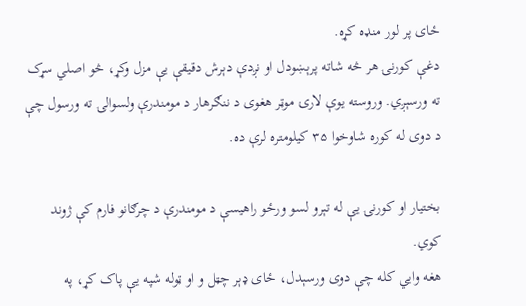ځای پر لور منډه کړه.
دغې کورنۍ هر څه شاته پرېښودل او نږدې دېرش دقیقې یې مزل وکړ، څو اصلي سړک ته ورسېږي. وروسته یوې لارۍ موټر هغوی د ننګرهار د مومندرې ولسوالۍ ته ورسول چې د دوی له کوره شاوخوا ۳۵ کیلومتره لرې ده.

بختیار او کورنۍ یې له تېرو لسو ورځو راهیسې د مومندرې د چرګانو فارم کې ژوند کوي.
هغه وایي کله چې دوی ورسېدل، ځای ډېر چټل و او ټوله شپه یې پاک کړ، په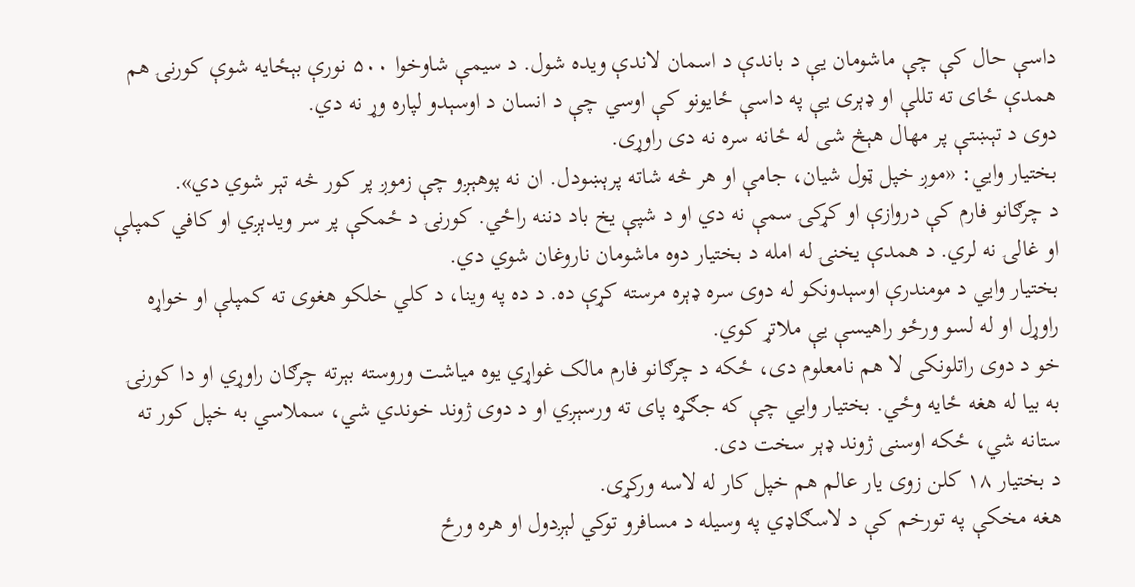داسې حال کې چې ماشومان یې د باندې د اسمان لاندې ویده شول. د سیمې شاوخوا ۵۰۰ نورې بېځایه شوې کورنۍ هم همدې ځای ته تللې او ډېری یې په داسې ځایونو کې اوسي چې د انسان د اوسېدو لپاره وړ نه دي.
دوی د تېښتې پر مهال هېڅ شی له ځانه سره نه دی راوړی.
بختیار وايي: «موږ خپل ټول شیان، جامې او هر څه شاته پرېښودل. ان نه پوهېږو چې زموږ پر کور څه تېر شوي دي».
د چرګانو فارم کې دروازې او کړکۍ سمې نه دي او د شپې یخ باد دننه راځي. کورنۍ د ځمکې پر سر ویدېږي او کافي کمپلې او غالۍ نه لري. د همدې یخنۍ له امله د بختیار دوه ماشومان ناروغان شوي دي.
بختیار وایي د مومندرې اوسېدونکو له دوی سره ډېره مرسته کړې ده. د ده په وینا، د کلي خلکو هغوی ته کمپلې او خواړه راوړل او له لسو ورځو راهیسې یې ملاتړ کوي.
خو د دوی راتلونکی لا هم نامعلوم دی، ځکه د چرګانو فارم مالک غواړي یوه میاشت وروسته بېرته چرګان راوړي او دا کورنۍ به بیا له هغه ځایه وځي. بختیار وایي چې که جګړه پای ته ورسېږي او د دوی ژوند خوندي شي، سملاسي به خپل کور ته ستانه شي، ځکه اوسنی ژوند ډېر سخت دی.
د بختیار ۱۸ کلن زوی یار عالم هم خپل کار له لاسه ورکړی.
هغه مخکې په تورخم کې د لاسګاډي په وسیله د مسافرو توکي لېږدول او هره ورځ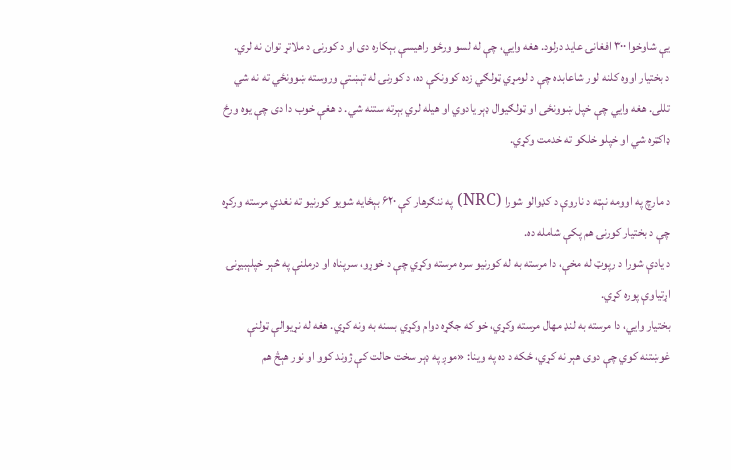یې شاوخوا ۳۰۰ افغانۍ عاید درلود. هغه وایي، چې له لسو ورځو راهیسې بېکاره دی او د کورنۍ د ملاتړ توان نه لري.
د بختیار اووه کلنه لور شاعابده چې د لومړي ټولګي زده کوونکې ده، د کورنۍ له تېښتې وروسته ښوونځي ته نه شي تللی. هغه وایي چې خپل ښوونځی او ټولګیوال ډېر یادوي او هیله لري بېرته ستنه شي. د هغې خوب دا دی چې یوه ورځ ډاکټره شي او خپلو خلکو ته خدمت وکړي.

د مارچ په اوومه نېټه د ناروې د کډوالو شورا (NRC) په ننګرهار کې ۶۲۰ بېځایه شویو کورنیو ته نغدي مرسته ورکړه چې د بختیار کورنۍ هم پکې شامله ده.
د یادې شورا د رپوټ له مخې، دا مرسته به له کورنیو سره مرسته وکړي چې د خوړو، سرپناه او درملنې په څېر خپلېبیړنۍ اړتیاوې پوره کړي.
بختیار وایي، دا مرسته به لنډ مهال مرسته وکړي، خو که جګړه دوام وکړي بسنه به ونه کړي. هغه له نړیوالې ټولنې غوښتنه کوي چې دوی هېر نه کړي، ځکه د ده په وینا: «موږ په ډېر سخت حالت کې ژوند کوو او نور هېڅ هم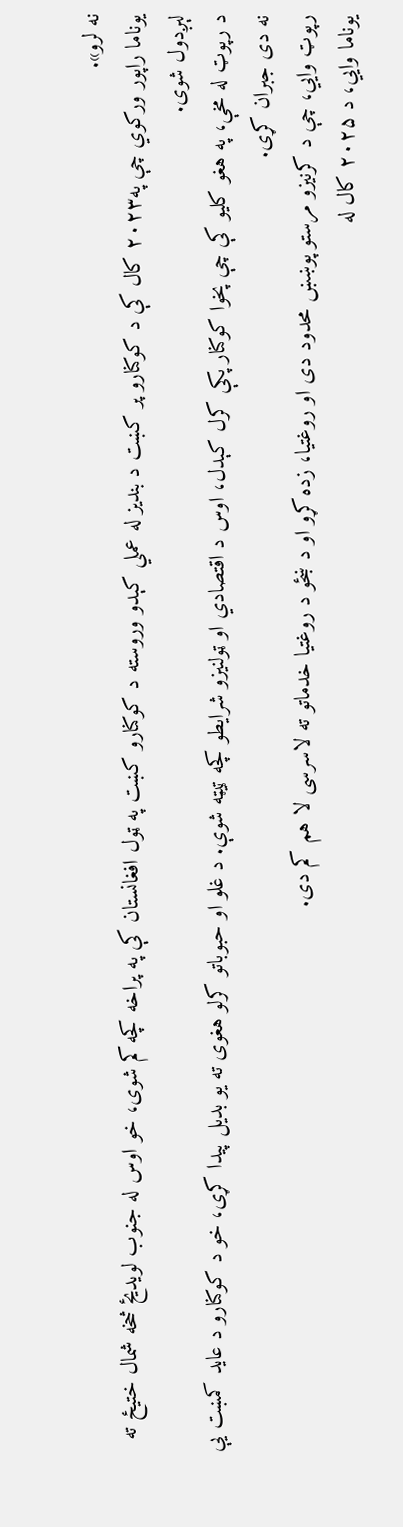نه لرو».
یوناما راپور ورکوي چې په۲۰۲۳ کال کې د کوکنارو پر کښت د بندیز له عملي کېدو وروسته د کوکنارو کښت په ټول افغانستان کې په پراخه کچه کم شوی، خو اوس له جنوب لویدیځ څخه شمال ختیځ ته لېږدول شوی.
د رپوټ له مخې، په هغو کلیو کې چې پخوا کوکنار پکې کرل کېدل، اوس د اقتصادي او ټولنیزو شرایطو کچه ټیټه شوې. د غلو او حبوباتو کرلو هغوی ته یو بدیل پیدا کړی، خو د کوکنارو د عاید کمښت یې نه دی جبران کړی.
رپوټ وايي، چې د کرنیزو مرستو پوښښ محدود دی او روغتیا، زده کړو او د ښځو د روغتیا خدماتو ته لاسرسی لا هم کم دی.
یوناما وايي، د ۲۰۲۵ کال له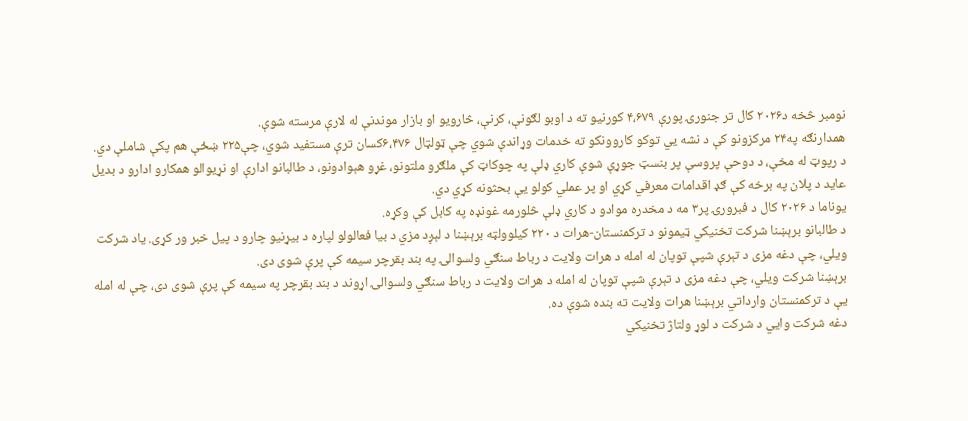نومبر څخه د۲۰۲۶ کال تر جنورۍ پورې ۴،۶۷۹ کورنیو ته د اوبو لګونې، کرنې، څارویو او بازار موندنې له لارې مرسته شوې.
همدارنګه په۲۴ مرکزونو کې د نشه يي توکو کاروونکو ته خدمات وړاندې شوي چې ټولټال ۶،۴۷۶کسان ترې مستفید شوي، چې۲۲۵ ښځې هم پکې شاملې دي.
د رپوټ له مخې، د دوحې پروسې پر بنسټ جوړې شوې کاري ډلې په چوکاټ کې ملګرو ملتونو، غړو هېوادونو، د طالبانو ادارې او نړیوالو همکارو ادارو د بدیل عاید د پلان په برخه کې ګډ اقدامات معرفي کړي او پر عملي کولو یې بحثونه کړي دي.
یوناما د ۲۰۲۶ کال د فبرورۍ پر۳ مه د مخدره موادو د کاري ډلې څلورمه غونډه په کابل کې وکړه.
د طالبانو برېښنا شرکت تخنیکي ټیمونو د ترکمنستان-هرات د ۲۲۰ کیلوولټه برېښنا د لېږد مزي د بیا فعالولو لپاره د بیړنیو چارو د پیل خبر ور کړی. یاد شرکت ویلي، چې دغه مزی د تېرې شپې توپان له امله د هرات ولایت د رباط سنګي ولسوالۍ په بند بقرچر سیمه کې پرې شوی دی.
برېښنا شرکت ویلي، چې دغه مزی د تېرې شپې توپان له امله د هرات ولایت د رباط سنګي ولسوالۍ اړوند د بند بقرچر په سیمه کې پرې شوی دی، چې له امله یې د ترکمنستان وارداتي برېښنا هرات ولایت ته بنده شوې ده.
دغه شرکت وایي د شرکت د لوړ ولتاژ تخنیکي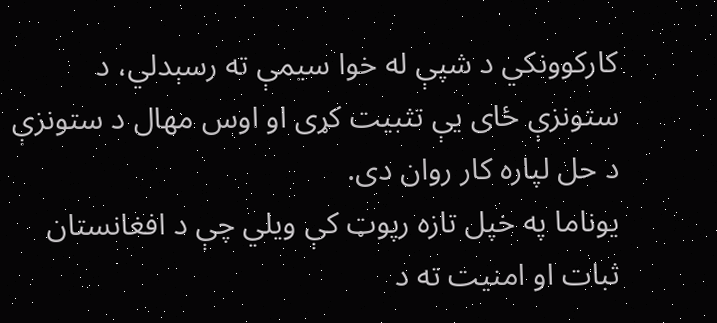کارکوونکي د شپې له خوا سیمې ته رسېدلي، د ستونزې ځای یې تثبیت کړی او اوس مهال د ستونزې د حل لپاره کار روان دی.
یوناما په خپل تازه رپوټ کې ویلي چې د افغانستان ثبات او امنیت ته د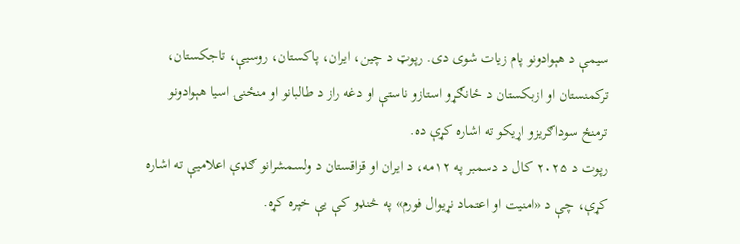سیمې د هېوادونو پام زیات شوی دی. رپوټ د چین، ایران، پاکستان، روسیې، تاجکستان، ترکمنستان او ازبکستان د ځانګړو استازو ناستې او دغه راز د طالبانو او منځنۍ اسیا هېوادونو ترمنځ سوداګریزو اړیکو ته اشاره کړې ده.
رپوت د ۲۰۲۵ کال د دسمبر په ۱۲مه، د ایران او قزاقستان د ولسمشرانو ګډې اعلامیې ته اشاره کړې، چې د «امنیت او اعتماد نړیوال فورم» په څنډو کې یې خپره کړه.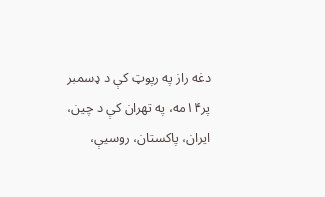دغه راز په رپوټ کې د ډسمبر پر۱۴مه، په تهران کې د چین، ایران، پاکستان، روسیې،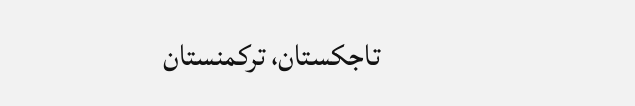تاجکستان، ترکمنستان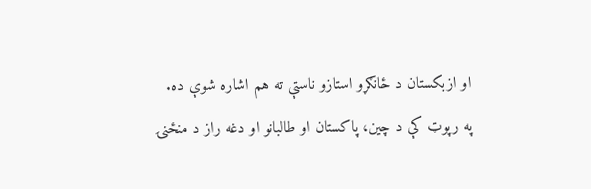او ازبکستان د ځانګړو استازو ناستې ته هم اشاره شوې ده.
په رپوټ کې د چین، پاکستان او طالبانو او دغه راز د منځنۍ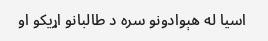اسیا له هېوادونو سره د طالبانو اړیکو او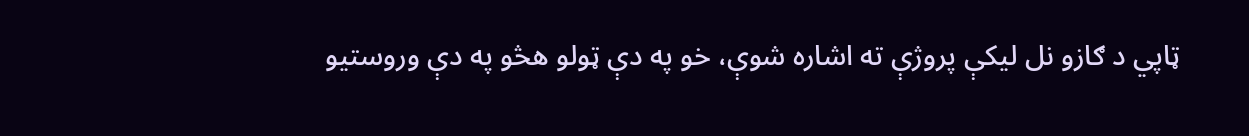ټاپي د ګازو نل لیکې پروژې ته اشاره شوې، خو په دې ټولو هڅو په دې وروستیو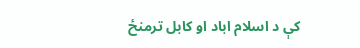کې د اسلام اباد او کابل ترمنځ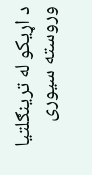د اړیکو له ترینګلتیا وروسته سیوری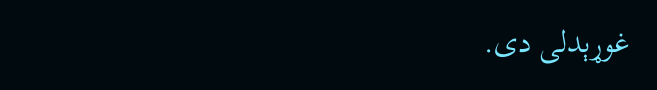غوړېدلی دی.